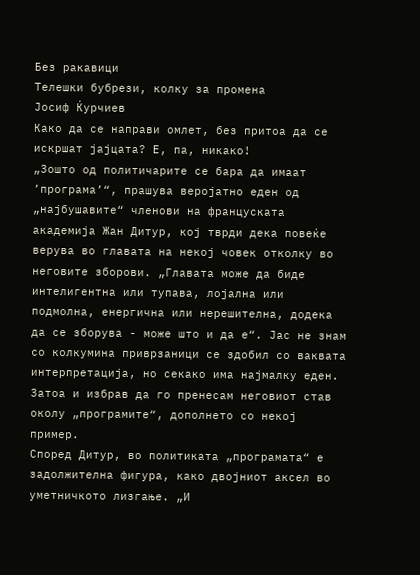Без ракавици
Телешки бубрези, колку за промена
Јосиф Ќурчиев
Како да се направи омлет, без притоа да се искршат јајцата? Е, па, никако!
„Зошто од политичарите се бара да имаат ’програма’“, прашува веројатно еден од „најбушавите“ членови на француската академија Жан Дитур, кој тврди дека повеќе верува во главата на некој човек отколку во неговите зборови. „Главата може да биде интелигентна или тупава, лојална или подмолна, енергична или нерешителна, додека да се зборува - може што и да е“. Јас не знам со колкумина приврзаници се здобил со ваквата интерпретација, но секако има најмалку еден. Затоа и избрав да го пренесам неговиот став околу „програмите“, дополнето со некој пример.
Според Дитур, во политиката „програмата“ е задолжителна фигура, како двојниот аксел во уметничкото лизгање. „И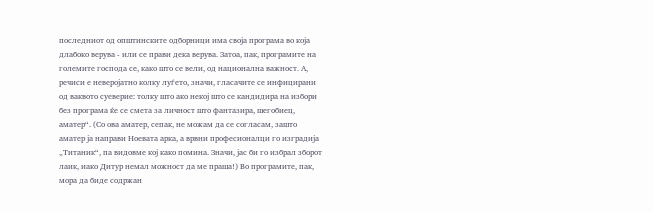последниот од општинските одборници има своја програма во која длабоко верува - или се прави дека верува. Затоа, пак, програмите на големите господа се, како што се вели, од национална важност. А, речиси е неверојатно колку луѓето, значи, гласачите се инфицирани од ваквото суеверие: толку што ако некој што се кандидира на избори без програма ќе се смета за личност што фантазира, шегобиец, аматер“. (Со ова аматер, сепак, не можам да се согласам, зашто аматер ја направи Ноевата арка, а врвни професионалци го изградија „Титаник“, па видовме кој како помина. Значи, јас би го избрал зборот лаик, иако Дитур немал можност да ме праша!) Во програмите, пак, мора да биде содржан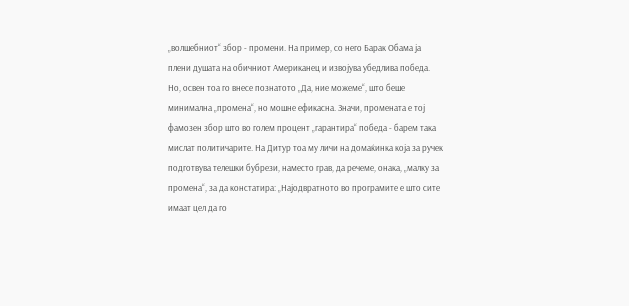„волшебниот“ збор - промени. На пример, со него Барак Обама ја плени душата на обичниот Американец и извојува убедлива победа. Но, освен тоа го внесе познатото „Да, ние можеме“, што беше минимална „промена“, но мошне ефикасна. Значи, промената е тој фамозен збор што во голем процент „гарантира“ победа - барем така мислат политичарите. На Дитур тоа му личи на домаќинка која за ручек подготвува телешки бубрези, наместо грав, да речеме, онака, „малку за промена“, за да констатира: „Најодвратното во програмите е што сите имаат цел да го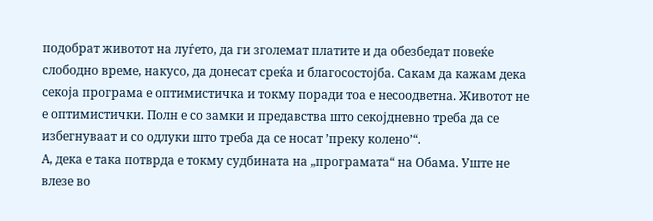подобрат животот на луѓето, да ги зголемат платите и да обезбедат повеќе слободно време, накусо, да донесат среќа и благосостојба. Сакам да кажам дека секоја програма е оптимистичка и токму поради тоа е несоодветна. Животот не е оптимистички. Полн е со замки и предавства што секојдневно треба да се избегнуваат и со одлуки што треба да се носат ’преку колено’“.
А, дека е така потврда е токму судбината на „програмата“ на Обама. Уште не влезе во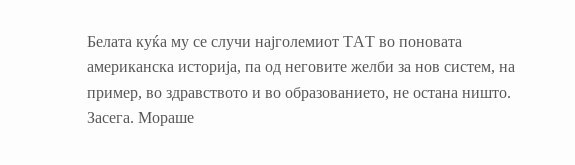Белата куќа му се случи најголемиот ТАТ во поновата американска историја, па од неговите желби за нов систем, на пример, во здравството и во образованието, не остана ништо. Засега. Мораше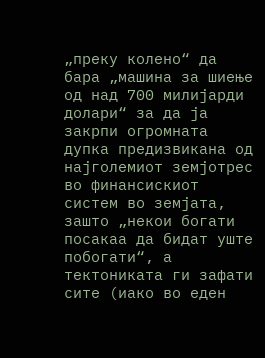„преку колено“ да бара „машина за шиење од над 700 милијарди долари“ за да ја закрпи огромната дупка предизвикана од најголемиот земјотрес во финансискиот систем во земјата, зашто „некои богати посакаа да бидат уште побогати“, а тектониката ги зафати сите (иако во еден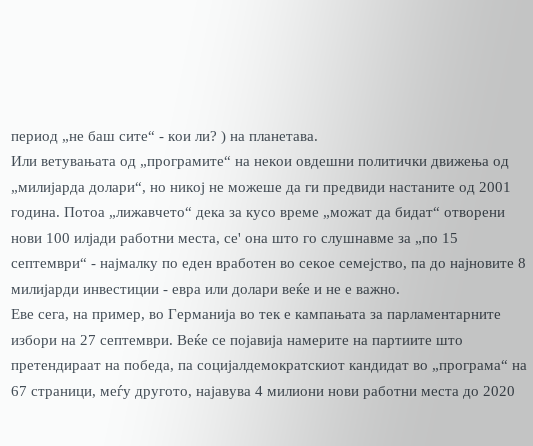период „не баш сите“ - кои ли? ) на планетава.
Или ветувањата од „програмите“ на некои овдешни политички движења од „милијарда долари“, но никој не можеше да ги предвиди настаните од 2001 година. Потоа „лижавчето“ дека за кусо време „можат да бидат“ отворени нови 100 илјади работни места, се' она што го слушнавме за „по 15 септември“ - најмалку по еден вработен во секое семејство, па до најновите 8 милијарди инвестиции - евра или долари веќе и не е важно.
Еве сега, на пример, во Германија во тек е кампањата за парламентарните избори на 27 септември. Веќе се појавија намерите на партиите што претендираат на победа, па социјалдемократскиот кандидат во „програма“ на 67 страници, меѓу другото, најавува 4 милиони нови работни места до 2020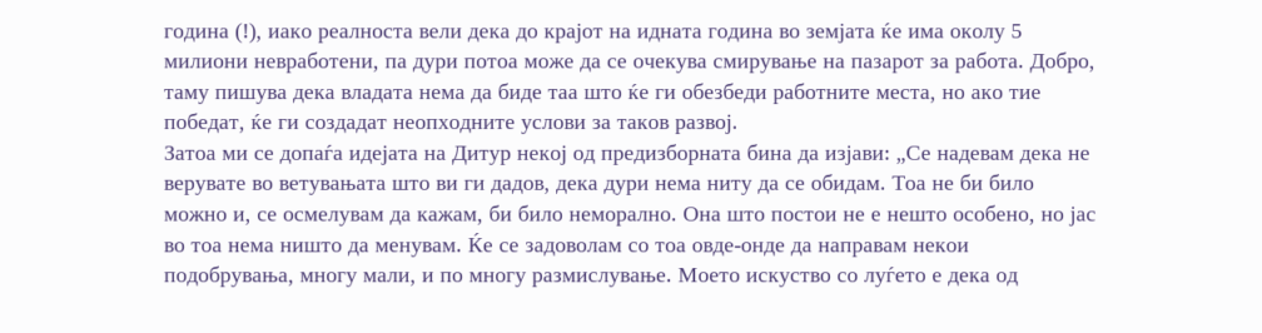година (!), иако реалноста вели дека до крајот на идната година во земјата ќе има околу 5 милиони невработени, па дури потоа може да се очекува смирување на пазарот за работа. Добро, таму пишува дека владата нема да биде таа што ќе ги обезбеди работните места, но ако тие победат, ќе ги создадат неопходните услови за таков развој.
Затоа ми се допаѓа идејата на Дитур некој од предизборната бина да изјави: „Се надевам дека не верувате во ветувањата што ви ги дадов, дека дури нема ниту да се обидам. Тоа не би било можно и, се осмелувам да кажам, би било неморално. Она што постои не е нешто особено, но јас во тоа нема ништо да менувам. Ќе се задоволам со тоа овде-онде да направам некои подобрувања, многу мали, и по многу размислување. Моето искуство со луѓето е дека од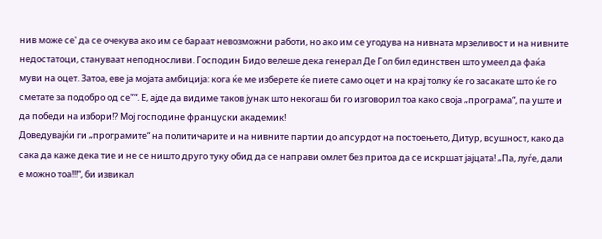нив може се' да се очекува ако им се бараат невозможни работи, но ако им се угодува на нивната мрзеливост и на нивните недостатоци, стануваат неподносливи. Господин Бидо велеше дека генерал Де Гол бил единствен што умеел да фаќа муви на оцет. Затоа, еве ја мојата амбиција: кога ќе ме изберете ќе пиете само оцет и на крај толку ќе го засакате што ќе го сметате за подобро од се'’“. Е, ајде да видиме таков јунак што некогаш би го изговорил тоа како своја „програма“, па уште и да победи на избори!? Мој господине француски академик!
Доведувајќи ги „програмите“ на политичарите и на нивните партии до апсурдот на постоењето, Дитур, всушност, како да сака да каже дека тие и не се ништо друго туку обид да се направи омлет без притоа да се искршат јајцата! „Па, луѓе, дали е можно тоа!!!“, би извикал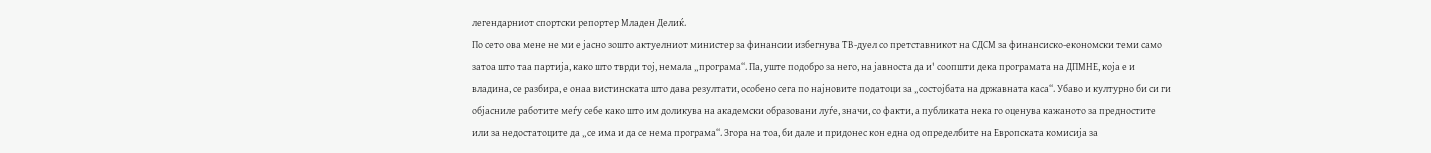легендарниот спортски репортер Младен Делиќ.
По сето ова мене не ми е јасно зошто актуелниот министер за финансии избегнува ТВ-дуел со претставникот на СДСМ за финансиско-економски теми само затоа што таа партија, како што тврди тој, немала „програма“. Па, уште подобро за него, на јавноста да и' соопшти дека програмата на ДПМНЕ, која е и владина, се разбира, е онаа вистинската што дава резултати, особено сега по најновите податоци за „состојбата на државната каса“. Убаво и културно би си ги објасниле работите меѓу себе како што им доликува на академски образовани луѓе, значи, со факти, а публиката нека го оценува кажаното за предностите или за недостатоците да „се има и да се нема програма“. Згора на тоа, би дале и придонес кон една од определбите на Европската комисија за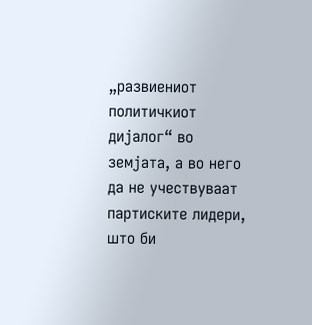„развиениот политичкиот дијалог“ во земјата, а во него да не учествуваат партиските лидери, што би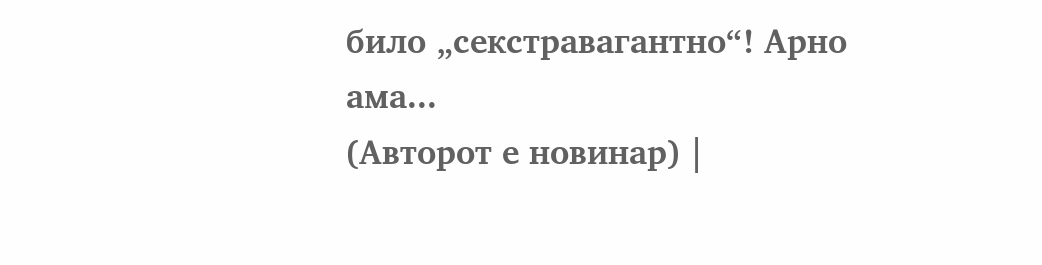било „секстравагантно“! Арно ама...
(Авторот е новинар) |